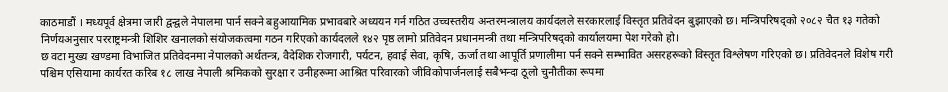काठमाडौं । मध्यपूर्व क्षेत्रमा जारी द्वन्द्वले नेपालमा पार्न सक्ने बहुआयामिक प्रभावबारे अध्ययन गर्न गठित उच्चस्तरीय अन्तरमन्त्रालय कार्यदलले सरकारलाई विस्तृत प्रतिवेदन बुझाएको छ। मन्त्रिपरिषद्को २०८२ चैत १३ गतेको निर्णयअनुसार परराष्ट्रमन्त्री शिशिर खनालको संयोजकत्वमा गठन गरिएको कार्यदलले १४२ पृष्ठ लामो प्रतिवेदन प्रधानमन्त्री तथा मन्त्रिपरिषद्को कार्यालयमा पेश गरेको हो।
छ वटा मुख्य खण्डमा विभाजित प्रतिवेदनमा नेपालको अर्थतन्त्र, वैदेशिक रोजगारी, पर्यटन, हवाई सेवा, कृषि, ऊर्जा तथा आपूर्ति प्रणालीमा पर्न सक्ने सम्भावित असरहरूको विस्तृत विश्लेषण गरिएको छ। प्रतिवेदनले विशेष गरी पश्चिम एसियामा कार्यरत करिब १८ लाख नेपाली श्रमिकको सुरक्षा र उनीहरूमा आश्रित परिवारको जीविकोपार्जनलाई सबैभन्दा ठूलो चुनौतीका रूपमा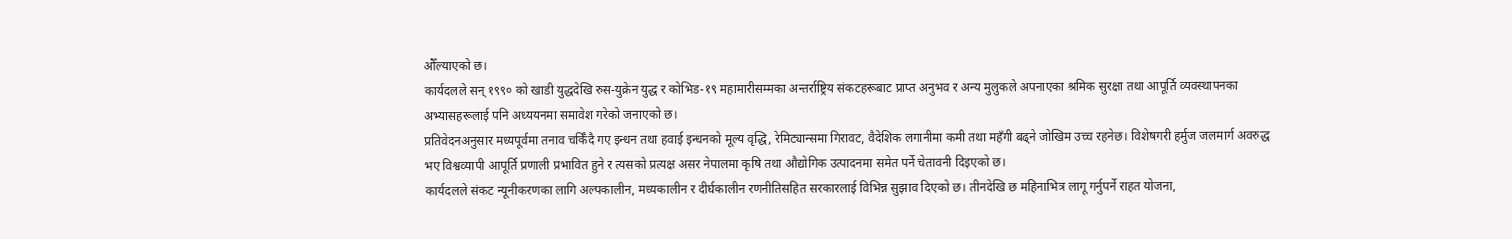औँल्याएको छ।
कार्यदलले सन् १९९० को खाडी युद्धदेखि रुस-युक्रेन युद्ध र कोभिड-१९ महामारीसम्मका अन्तर्राष्ट्रिय संकटहरूबाट प्राप्त अनुभव र अन्य मुलुकले अपनाएका श्रमिक सुरक्षा तथा आपूर्ति व्यवस्थापनका अभ्यासहरूलाई पनि अध्ययनमा समावेश गरेको जनाएको छ।
प्रतिवेदनअनुसार मध्यपूर्वमा तनाव चर्किँदै गए इन्धन तथा हवाई इन्धनको मूल्य वृद्धि, रेमिट्यान्समा गिरावट, वैदेशिक लगानीमा कमी तथा महँगी बढ्ने जोखिम उच्च रहनेछ। विशेषगरी हर्मुज जलमार्ग अवरुद्ध भए विश्वव्यापी आपूर्ति प्रणाली प्रभावित हुने र त्यसको प्रत्यक्ष असर नेपालमा कृषि तथा औद्योगिक उत्पादनमा समेत पर्ने चेतावनी दिइएको छ।
कार्यदलले संकट न्यूनीकरणका लागि अल्पकालीन, मध्यकालीन र दीर्घकालीन रणनीतिसहित सरकारलाई विभिन्न सुझाव दिएको छ। तीनदेखि छ महिनाभित्र लागू गर्नुपर्ने राहत योजना,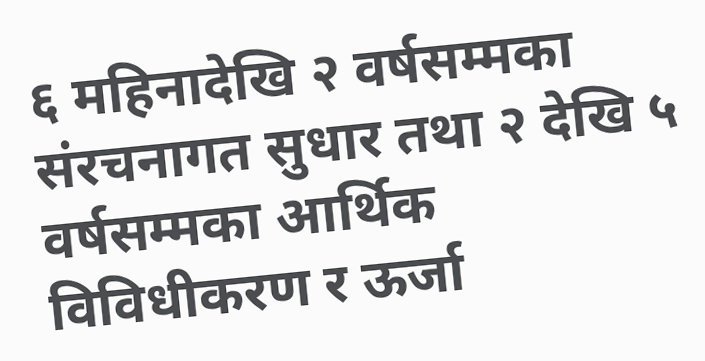६ महिनादेखि २ वर्षसम्मका संरचनागत सुधार तथा २ देखि ५ वर्षसम्मका आर्थिक विविधीकरण र ऊर्जा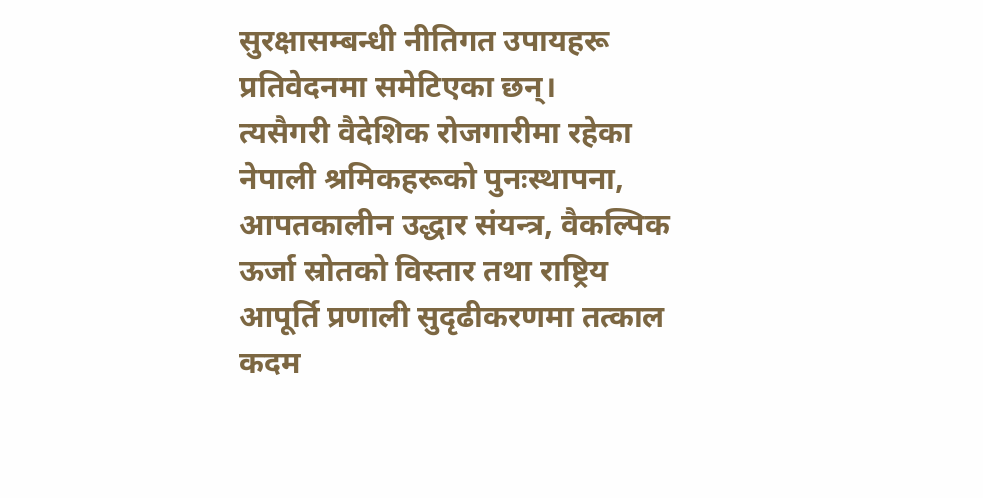सुरक्षासम्बन्धी नीतिगत उपायहरू प्रतिवेदनमा समेटिएका छन्।
त्यसैगरी वैदेशिक रोजगारीमा रहेका नेपाली श्रमिकहरूको पुनःस्थापना, आपतकालीन उद्धार संयन्त्र, वैकल्पिक ऊर्जा स्रोतको विस्तार तथा राष्ट्रिय आपूर्ति प्रणाली सुदृढीकरणमा तत्काल कदम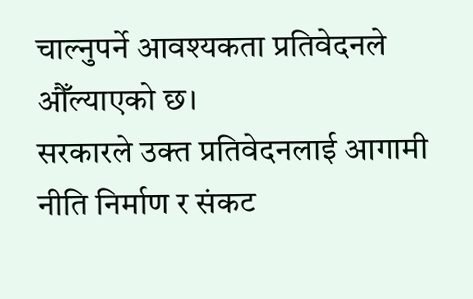चाल्नुपर्ने आवश्यकता प्रतिवेदनले औँल्याएको छ।
सरकारले उक्त प्रतिवेदनलाई आगामी नीति निर्माण र संकट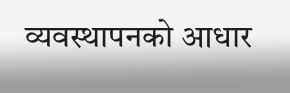व्यवस्थापनको आधार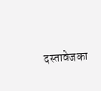दस्तावेजका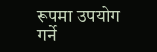रूपमा उपयोग गर्ने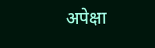अपेक्षा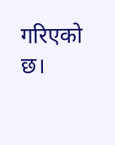गरिएको छ।